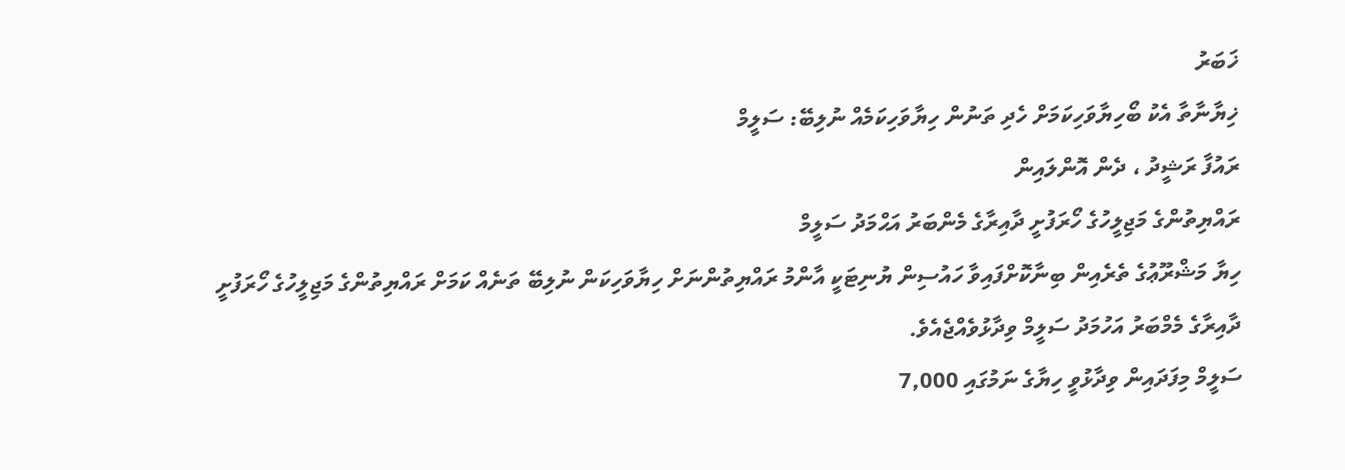ޚަބަރު
ޚިޔާނާތާ އެކު ބޯހިޔާވަހިކަމަށް ހެދި ތަނުން ހިޔާވަހިކަމެއް ނުލިބޭ: ސަލީމް
ރައުފާ ރަޝީދު ، ދެން އޮންލައިން
ރައްޔިތުންގެ މަޖިލީހުގެ ހޯރަފުށީ ދާއިރާގެ މެންބަރު އަޙްމަދު ސަލީމް
ހިޔާ މަޝްރޫޢުގެ ތެރެއިން ބިނާކޮށްފައިވާ ހައުސިން ޔުނިޓަކީ އާންމު ރައްޔިތުންނަށް ހިޔާވަހިކަން ނުލިބޭ ތަނެއް ކަމަށް ރައްޔިތުންގެ މަޖިލީހުގެ ހޯރަފުށީ ދާއިރާގެ މެމްބަރު އަހުމަދު ސަލީމް ވިދާޅުވެއްޖެއެވެ.
ސަލީމް މިފަދައިން ވިދާޅުވީ ހިޔާގެ ނަމުގައި 7,000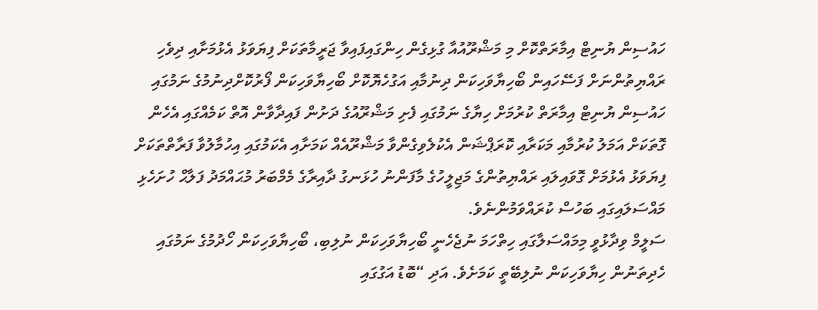ހައުސިން ޔުނިޓް އިމާރަތްކޮށް މި މަޝްރޫއުއާ ގުޅިގެން ހިންގައިފައިވާ ޖަރީމާތަކަށް ފިޔަވަޅު އެޅުމަށާއި ދިވެހި ރައްޔިތުންނަށް ފަސޭހައިން ބޯހިޔާވަހިކަން ދިނުމާއި އަގުހެޔޮކޮށް ބޯހިޔާވަހިކަން ފޯރުކޮށްދިނުމުގެ ނަމުގައި ހައުސިން ޔުނިޓް އިމާރަތް ކުރުމަށް ހިޔާގެ ނަމުގައި ފެށި މަޝްރޫއުގެ ދަށުން ފައިދާވާން އޮތް ކަމެއްގައި އެހެން ގޮތަކަށް އަމަލު ކުރުމާއި މަކަރާއި ކޮރަޕްޝަން އެކުލެވިގެންވާ މަޝްރޫއެއް ކަމަށާއި އެކަމުގައި އިހުމާލުވާ ފަރާތްތަކަށް ފިޔަވަޅު އެޅުމަށް ގޮވައިލައި ރައްޔިތުންގެ މަޖިލީހުގެ މާފަންނު ހުޅަނގު ދާއިރާގެ މެމްބަރު މުޙައްމަދު ފަލާޙް ހުށަހެޅި މައްސަލައިގައި ބަހުސް ކުރައްވަމުންނެވެ.
ސަލީމް ވިދާޅުވީ މިމައްސަލާގައި ހިތްހަމަ ނުޖެހެނީ ބޯހިޔާވަހިކަން ނުލިބި، ބޯހިޔާވަހިކަން ހޯދުމުގެ ނަމުގައި ހެދިތަނުން ހިޔާވަހިކަން ނުލިބޭތީ ކަމަށެވެ. އަދި “ބޮޑު އަގުގައި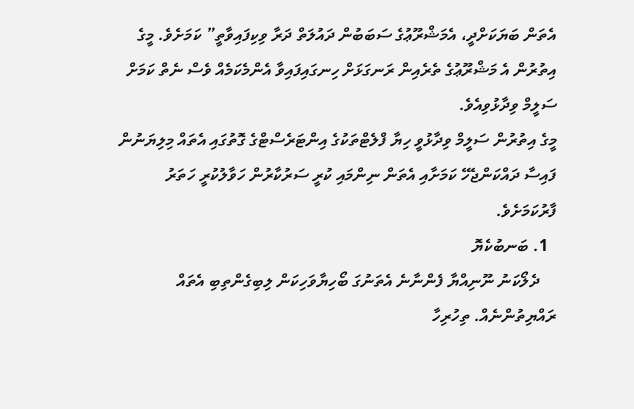އެތަން ބަޔަކަށްދީ، އެމަޝްރޫޢުގެ ސަބަބުން ދައުލަތް ދަރާ ވިކިފައިވާތީ” ކަމަށެވެ. މީގެ އިތުރުން އެ މަޝްރޫޢުގެ ތެރެއިން ރަނގަޅަށް ހިނގައިފައިވާ އެންމެކަމެއް ވެސް ނެތް ކަމަށް ސަލީމް ވިދާޅުވިއެވެ.
މީގެ އިތުރުން ސަލީމް ވިދާޅުވީ ހިޔާ ފްލެޓްތަކުގެ އިންޓަރެސްޓްގެ ގޮތުގައި އެތައް މިލިޔަނުން ފައިސާ ދައްކަންޖެހޭ ކަމަށާއި އެތަން ނިންމައި ކުރީ ސަރުކާރުން ހަވާލުކުރީ ހަތަރު ފާރުކަމަށެވެ.
  1. ބަނބުކެޔޮ
    ދެލޯކަނު ނޫނިއްޔާ ފެންނާނެ އެތަނުގަ ބޯހިޔާވަހިކަން ލިބިގެންތިބި އެތައް ރައްޔިތުންނެއް. ތިހުރިހާ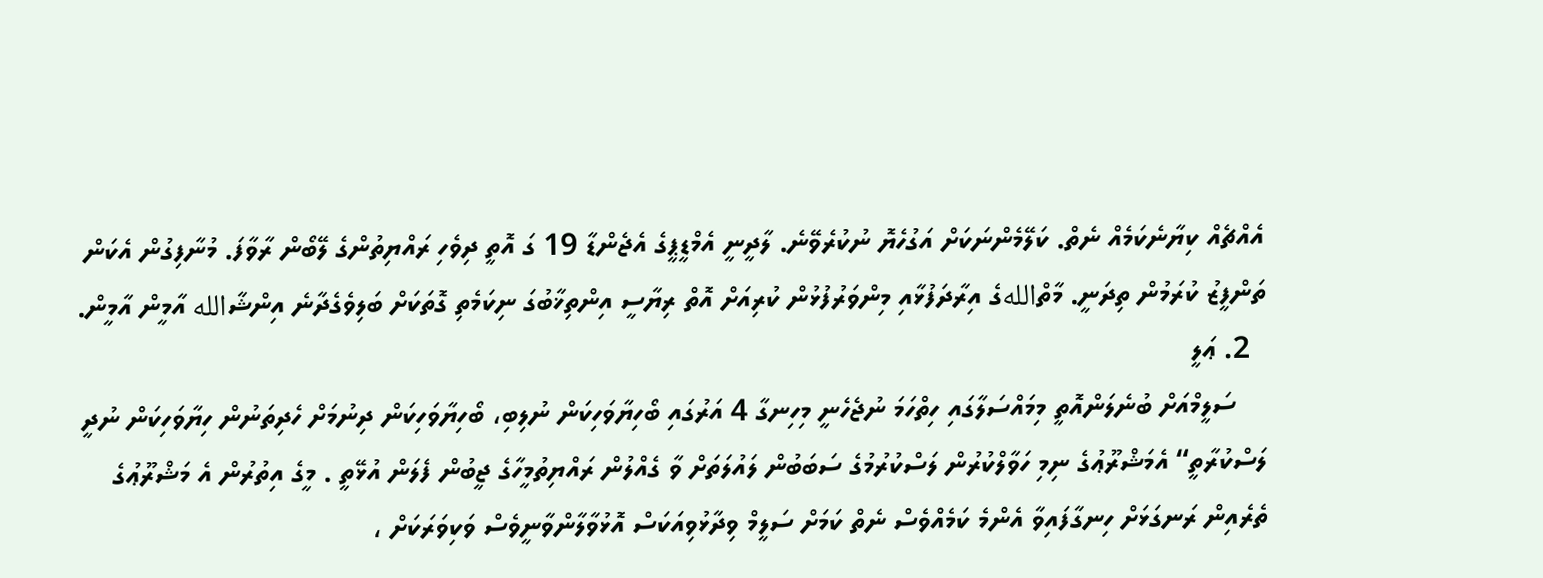އެއްޗެއް ކިޔާނެކަމެއް ނެތް. ކަލޭމެންނަކަށް އަގުހެޔޮ ނުކުރެވޭނެ. ލާދީނީ އެމްޑީޕީގެ އެޖެންޑާ 19 ގަ އޮތީ ދިވެހި ރައްޔިތުންގެ ލޭބޯން ރާވާފަ. މުނާފިގުން އެކަން ތަންފީޒު ކުރަމުން ތިދަނީ. މާތްاللهގެ އިރާދަފުޅާއި މިންވަރުފުޅުން ކުރިއަށް އޮތް ރިޔާސީ އިންތިޚާބުގަ ނިކަމެތި ގޮތަކަށް ބަލިވެގެދާނެ އިންޝާالله އާމީން އާމީން.
  2. ޢަލީ
    ސަލީމްއަށް ބުނެލަންއޮތީ މިމައްސަލާގައި ހިތްހަމަ ނުޖެހެނީ މިހިނގާ 4 އަރުގައި ބޯހިޔާވަހިކަން ނުލިބި، ބޯހިޔާވަހިކަން ދިނުމަށް ހެދިތަނުން ހިޔާވަހިކަން ނުދީ ލަސްކުރާތީ“ އެމަޝްރޫޢުގެ ނިމި ހަވާލްކުރުން ލަސްކުރުމުގެ ސަބަބުން ލައުލަތަށް ވާ ގެއްލުން ރައްޔިތުމީހާގެ ޖީބުން ފެލަން އުޅޭތީ . މީގެ އިތުރުން އެ މަޝްރޫޢުގެ ތެރެއިން ރަނގަޅަށް ހިނގާފައިވާ އެންމެ ކަމެއްވެސް ނެތް ކަމަށް ސަލީމް ވިދާޅުވިއަކަސް އޮޅުވާލާންވާނީވެސް ވަކިވަރަކަށް ،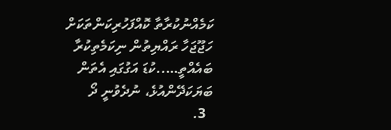ކަމެއްނުކުރާތާ ކޮއްފަހުރިކަންތަކަށް ހަޖޫޖަހާ ރައްޔިތުން ނިކަމެތިކުރާ ބައެއްތީ…..ކުޑަ އަގުގައި އެތަން ބަޔަކަދޭންއުޅެ، ނުދެވުނީ ދޯ
  3.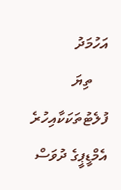އަހުމަދު
    ތިޔަ ފުލެޓުތަކަކާއިހުރެ އެމްޑީޕީގެ ދުވަސް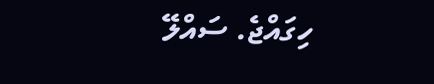ހިގައްޖެ. ސައްލޭ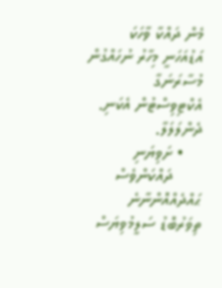މެން ދައްކާ ވާހަކަ އަޑުއަހަނީ މިހާރު ނުހައްގުން މުސާރަނަގާ އެކްޓިވިސްޓުން އެކަނި. ދެންލަލަލާ.
    • ށަވިޔަނި
      ދައްކަންވެސް ޙައްދެއްއޮންނާނެ ތިވަރުބޮޑު ސަލީމުވިޔަސް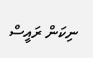ނިކަން ރައީސް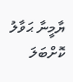ޔާމީނާ ޙަވާލު ކޮށްބަލަ